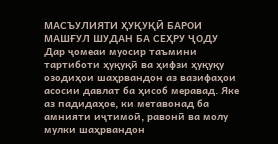МАСЪУЛИЯТИ ҲУҚУҚӢ БАРОИ МАШҒУЛ ШУДАН БА СЕҲРУ ҶОДУ
Дар ҷомеаи муосир таъмини тартиботи ҳуқуқӣ ва ҳифзи ҳуқуқу озодиҳои шаҳрвандон аз вазифаҳои асосии давлат ба ҳисоб меравад. Яке аз падидаҳое, ки метавонад ба амнияти иҷтимоӣ, равонӣ ва молу мулки шаҳрвандон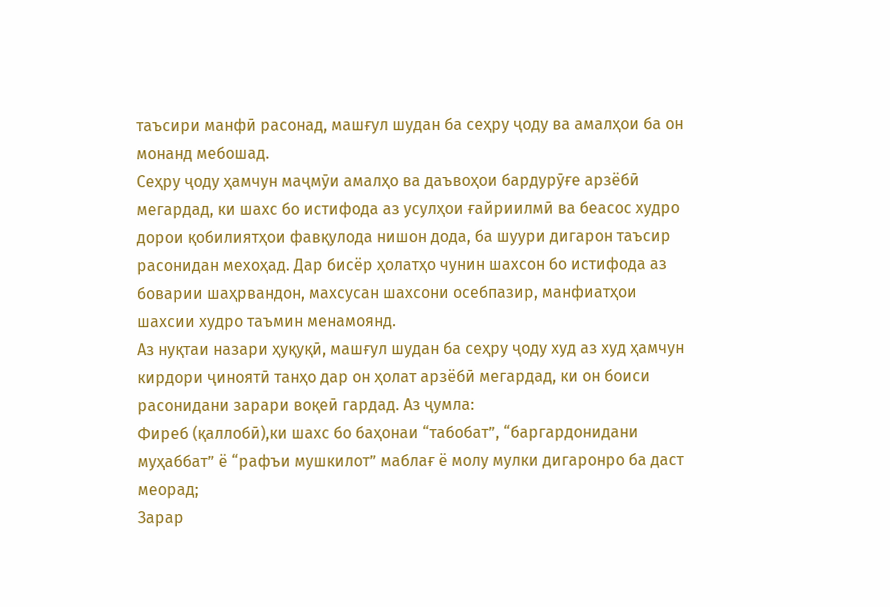таъсири манфӣ расонад, машғул шудан ба сеҳру ҷоду ва амалҳои ба он монанд мебошад.
Сеҳру ҷоду ҳамчун маҷмӯи амалҳо ва даъвоҳои бардурӯғе арзёбӣ мегардад, ки шахс бо истифода аз усулҳои ғайриилмӣ ва беасос худро дорои қобилиятҳои фавқулода нишон дода, ба шуури дигарон таъсир расонидан мехоҳад. Дар бисёр ҳолатҳо чунин шахсон бо истифода аз боварии шаҳрвандон, махсусан шахсони осебпазир, манфиатҳои шахсии худро таъмин менамоянд.
Аз нуқтаи назари ҳуқуқӣ, машғул шудан ба сеҳру ҷоду худ аз худ ҳамчун кирдори ҷиноятӣ танҳо дар он ҳолат арзёбӣ мегардад, ки он боиси расонидани зарари воқеӣ гардад. Аз ҷумла:
Фиреб (қаллобӣ),ки шахс бо баҳонаи “табобат”, “баргардонидани муҳаббат” ё “рафъи мушкилот” маблағ ё молу мулки дигаронро ба даст меорад;
Зарар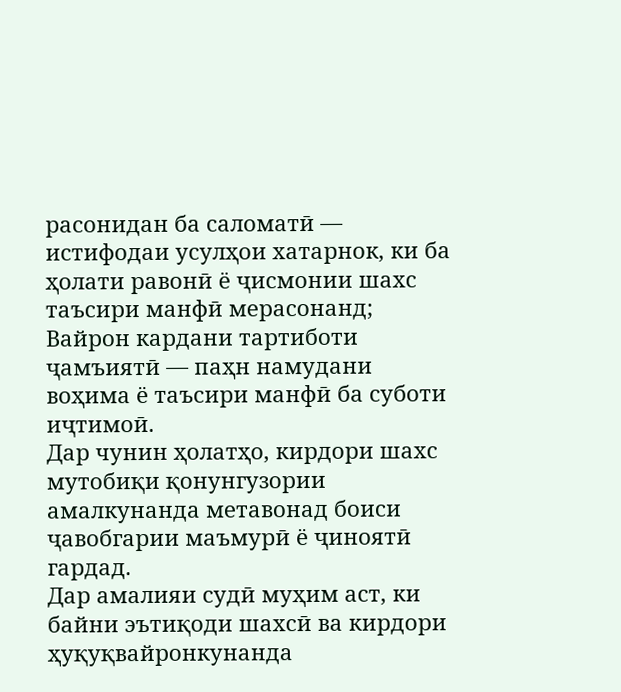расонидан ба саломатӣ — истифодаи усулҳои хатарнок, ки ба ҳолати равонӣ ё ҷисмонии шахс таъсири манфӣ мерасонанд;
Вайрон кардани тартиботи ҷамъиятӣ — паҳн намудани воҳима ё таъсири манфӣ ба суботи иҷтимоӣ.
Дар чунин ҳолатҳо, кирдори шахс мутобиқи қонунгузории амалкунанда метавонад боиси ҷавобгарии маъмурӣ ё ҷиноятӣ гардад.
Дар амалияи судӣ муҳим аст, ки байни эътиқоди шахсӣ ва кирдори ҳуқуқвайронкунанда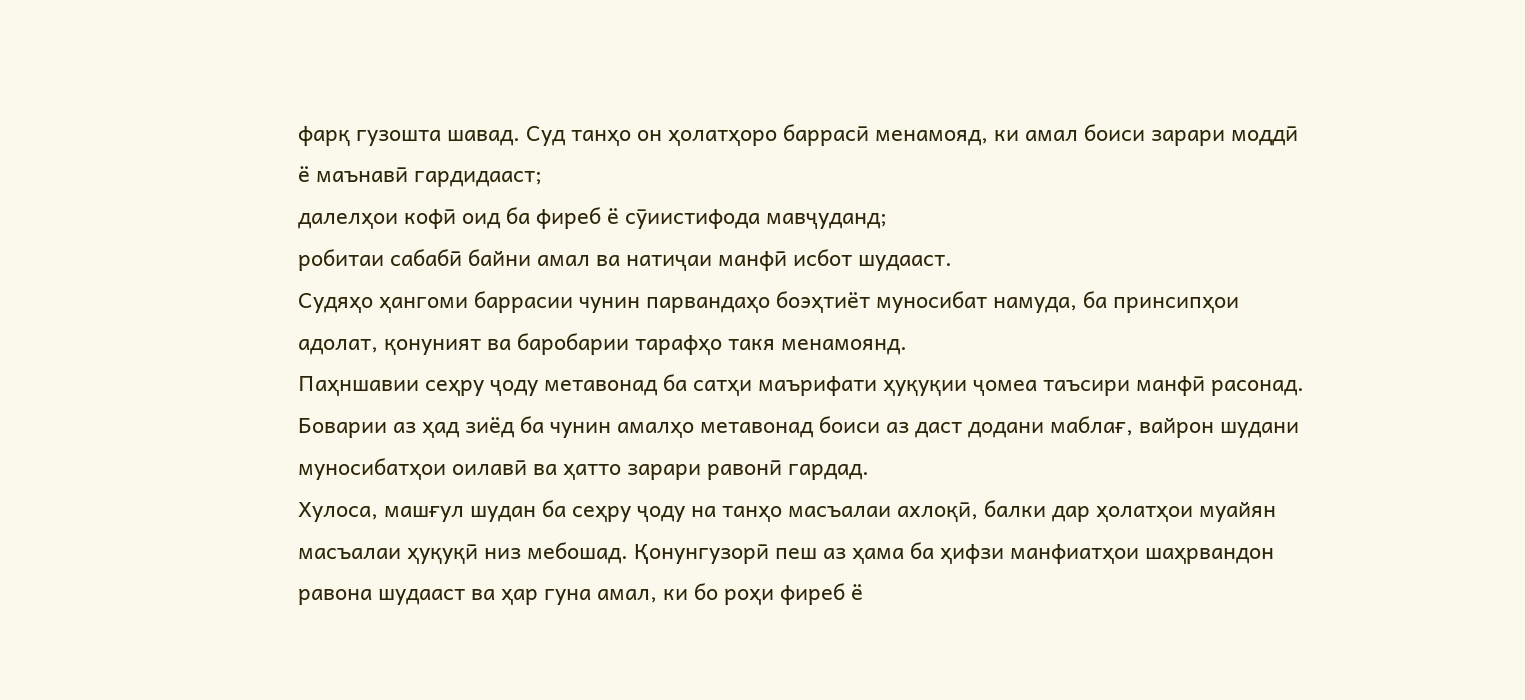фарқ гузошта шавад. Суд танҳо он ҳолатҳоро баррасӣ менамояд, ки амал боиси зарари моддӣ ё маънавӣ гардидааст;
далелҳои кофӣ оид ба фиреб ё сӯиистифода мавҷуданд;
робитаи сабабӣ байни амал ва натиҷаи манфӣ исбот шудааст.
Судяҳо ҳангоми баррасии чунин парвандаҳо боэҳтиёт муносибат намуда, ба принсипҳои адолат, қонуният ва баробарии тарафҳо такя менамоянд.
Паҳншавии сеҳру ҷоду метавонад ба сатҳи маърифати ҳуқуқии ҷомеа таъсири манфӣ расонад. Боварии аз ҳад зиёд ба чунин амалҳо метавонад боиси аз даст додани маблағ, вайрон шудани муносибатҳои оилавӣ ва ҳатто зарари равонӣ гардад.
Хулоса, машғул шудан ба сеҳру ҷоду на танҳо масъалаи ахлоқӣ, балки дар ҳолатҳои муайян масъалаи ҳуқуқӣ низ мебошад. Қонунгузорӣ пеш аз ҳама ба ҳифзи манфиатҳои шаҳрвандон равона шудааст ва ҳар гуна амал, ки бо роҳи фиреб ё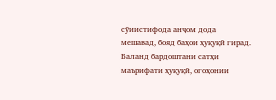сӯиистифода анҷом дода мешавад, бояд баҳои ҳуқуқӣ гирад.
Баланд бардоштани сатҳи маърифати ҳуқуқӣ, огоҳонии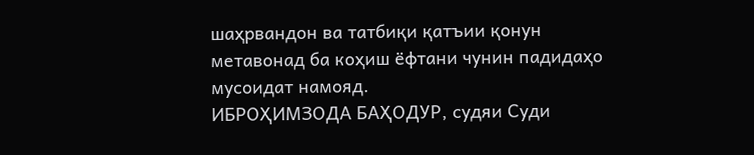шаҳрвандон ва татбиқи қатъии қонун метавонад ба коҳиш ёфтани чунин падидаҳо мусоидат намояд.
ИБРОҲИМЗОДА БАҲОДУР, судяи Суди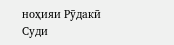ноҳияи Рӯдакӣ
Суди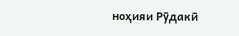ноҳияи Рӯдакӣ